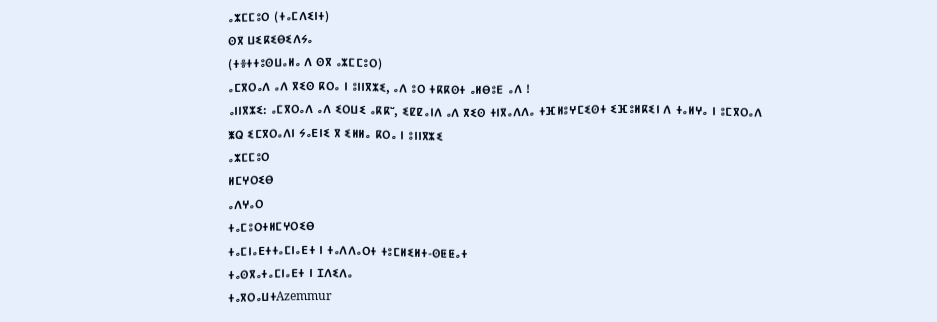ⴰⵣⵎⵎⵓⵔ (ⵜⴰⵎⴷⵉⵏⵜ)
ⵙⴳ ⵡⵉⴽⵉⴱⵉⴷⵢⴰ
(ⵜⴻⵜⵜⵓⵙⵡⴰⵍⴰ ⴷ ⵙⴳ ⴰⵣⵎⵎⵓⵔ)
ⴰⵎⴳⵔⴰⴷ ⴰⴷ ⴳⵉⵙ ⴽⵔⴰ ⵏ ⵓⵏⵏⴳⵣⵉ, ⴰⴷ ⵓⵔ ⵜⴽⴽⵙⵜ ⴰⵍⴱⵓⴹ ⴰⴷ !
ⴰⵏⵏⴳⵣⵉ: ⴰⵎⴳⵔⴰⴷ ⴰⴷ ⵉⵔⵡⵉ ⴰⴽⴽⵯ, ⵉⵇⵇⴰⵏⴷ ⴰⴷ ⴳⵉⵙ ⵜⵏⴳⴰⴷⴷⴰ ⵜⴼⵍⵓⵖⵎⵉⵙⵜ ⵉⴼⵓⵍⴽⵉⵏ ⴷ ⵜⴰⵍⵖⴰ ⵏ ⵓⵎⴳⵔⴰⴷ
ⵥⵕ ⵉⵎⴳⵔⴰⴷⵏ ⵢⴰⴹⵏⵉ ⴳ ⵉⵍⵍⴰ ⴽⵔⴰ ⵏ ⵓⵏⵏⴳⵣⵉ
ⴰⵣⵎⵎⵓⵔ
ⵍⵎⵖⵔⵉⴱ
ⴰⴷⵖⴰⵔ
ⵜⴰⵎⵓⵔⵜⵍⵎⵖⵔⵉⴱ
ⵜⴰⵎⵏⴰⴹⵜⵜⴰⵎⵏⴰⴹⵜ ⵏ ⵜⴰⴷⴷⴰⵔⵜ ⵜⵓⵎⵍⵉⵍⵜ-ⵙⵟⵟⴰⵜ
ⵜⴰⵙⴳⴰⵜⴰⵎⵏⴰⴹⵜ ⵏ ⵊⴷⵉⴷⴰ
ⵜⴰⴳⵔⴰⵡⵜAzemmur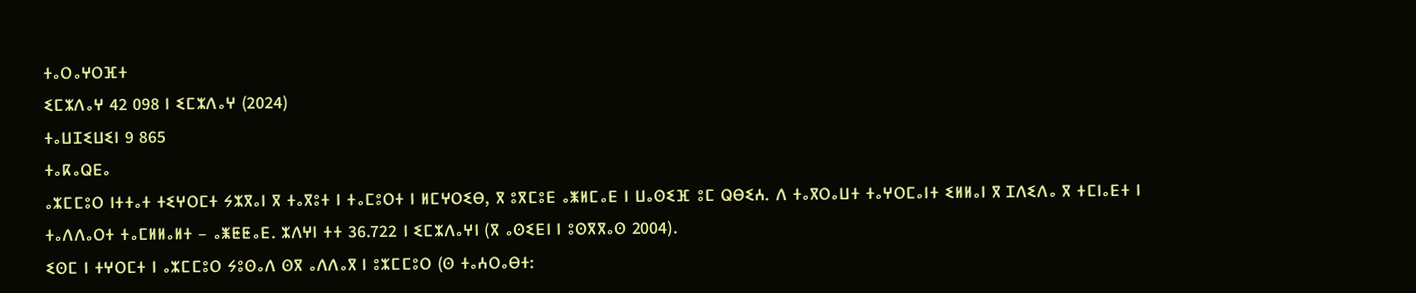ⵜⴰⵔⴰⵖⵔⴼⵜ
ⵉⵎⵣⴷⴰⵖ 42 098 ⵏ ⵉⵎⵣⴷⴰⵖ (2024)
ⵜⴰⵡⵊⵉⵡⵉⵏ 9 865
ⵜⴰⴽⴰⵕⴹⴰ
ⴰⵣⵎⵎⵓⵔ ⵏⵜⵜⴰⵜ ⵜⵉⵖⵔⵎⵜ ⵢⵣⴳⴰⵏ ⴳ ⵜⴰⴳⵓⵜ ⵏ ⵜⴰⵎⵓⵔⵜ ⵏ ⵍⵎⵖⵔⵉⴱ, ⴳ ⵓⴳⵎⵓⴹ ⴰⵥⵍⵎⴰⴹ ⵏ ⵡⴰⵙⵉⴼ ⵓⵎ ⵕⴱⵉⵄ. ⴷ ⵜⴰⴳⵔⴰⵡⵜ ⵜⴰⵖⵔⵎⴰⵏⵜ ⵉⵍⵍⴰⵏ ⴳ ⵊⴷⵉⴷⴰ ⴳ ⵜⵎⵏⴰⴹⵜ ⵏ ⵜⴰⴷⴷⴰⵔⵜ ⵜⴰⵎⵍⵍⴰⵍⵜ – ⴰⵥⵟⵟⴰⴹ. ⵣⴷⵖⵏ ⵜⵜ 36.722 ⵏ ⵉⵎⵣⴷⴰⵖⵏ (ⴳ ⴰⵙⵉⴹⵏ ⵏ ⵓⵙⴳⴳⴰⵙ 2004).
ⵉⵙⵎ ⵏ ⵜⵖⵔⵎⵜ ⵏ ⴰⵣⵎⵎⵓⵔ ⵢⵓⵙⴰⴷ ⵙⴳ ⴰⴷⴷⴰⴳ ⵏ ⵓⵣⵎⵎⵓⵔ (ⵙ ⵜⴰⵄⵔⴰⴱⵜ: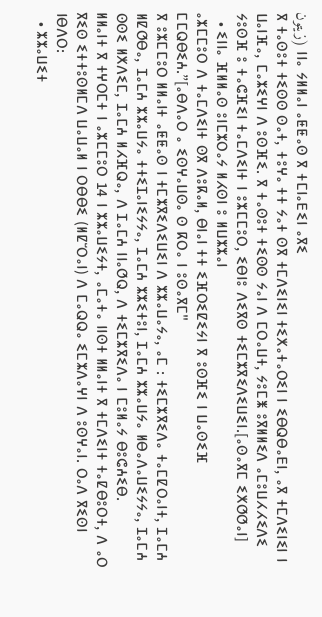زيتون) ⵏⵏⴰ ⵢⵍⵍⴰⵏ ⴰⵟⵟⴰⵙ ⴳ ⵜⵎⵏⴰⴹⵉⵏ ⴰⴳⵉ
ⴳ ⵜⴰⵙⵓⵜ ⵜⵉⵙⵙ ⵙⴰⵜ, ⵜⵓⵖⴰ ⵜⵜ ⵢⴰⵜ ⵙⴳ ⵜⵎⴷⵉⵏⵉⵏ ⵜⵉⵅⴰⵜⴰⵔⵉⵏ ⵏ ⵉⴱⵕⴱⴰⴹⵏ, ⴰⴳ ⵜⵎⴷⵉⵏⵉⵏ ⵏ ⵡⴰⵏⴼⴰ, ⵎⴰⵣⵉⵖⵏ ⴷ ⵓⵙⴼⵉ. ⴳ ⵜⴰⵙⵓⵜ ⵜⵉⵙⵙ ⵢⴰⵏ ⴷ ⵎⵔⴰⵡⵜ, ⵢⵓⵎⵥ ⵓⴳⵍⵍⵉⴷ ⴰⵎⵓⵡⵃⵃⵉⴷⵉ ⵢⵓⵙⴼ ⵓ ⵜⴰⵛⴼⵉⵏ ⵜⴰⵎⴷⵉⵏⵜ ⵏ ⵓⵣⵎⵎⵓⵔ, ⵉⴱⵏⵓ ⴷⵉⴳⵙ ⵜⵉⵎⵣⴳⵉⴷⵉⵡⵉⵏ.[ⴰⵙⴰⴳⵎ ⵉⵅⵚⵚⴰⵏ]
  • ⵉⵏⵏⴰ ⴼⵍⵍⴰⵙ ⵓⵏⵎⵣⵔⴰⵢ ⵍⵃⵙⵏ ⵓ ⵍⵡⵣⵣⴰⵏ
ⴰⵣⵎⵎⵓⵔ ⴷ ⵜⴰⵎⴷⵉⵏⵜ ⵙⴳ ⴷⵓⴽⴰⵍ, ⴱⵏⴰⵏ ⵜⵜ ⵉⴼⵔⵉⵇⵉⵢⵏ ⴳ ⵓⵙⴼⵉ ⵏ ⵡⴰⵙⵉⴼ ⵎⵎⵕⴱⵉⵄ.”[ⴰⴱⴷⴰⵔ ⴰ ⵉⵙⵖⴰⵡⵙⴰ ⵙ ⴽⵔⴰ ⵏ ⵓⵙⴰⴳⵎ"
ⴳ ⵓⵣⵎⵎⵓⵔ ⵍⵍⴰⵏⵜ ⴰⵟⵟⴰⵙ ⵏ ⵜⵎⵣⴳⵉⴷⵉⵡⵉⵏ ⴷ ⵣⵣⴰⵡⴰⵢⴰ, ⴰⵎ : ⵜⵉⵎⵣⴳⵉⴷⴰ ⵜⴰⵎⵇⵔⴰⵏⵜ, ⵊⴰⵎⵄ ⵍⵇⵚⴱⴰ, ⵊⴰⵎⵄ ⵣⵣⴰⵡⵢⴰ ⵜⵜⵉⵊⴰⵏⵉⵢⵢⴰ, ⵊⴰⵎⵄ ⵣⵣⵉⵜⵓⵏ, ⵊⴰⵎⵄ ⵣⵣⴰⵡⵢⴰ ⵍⴱⴰⴷⴰⵡⵉⵢⵢⴰ, ⵊⴰⵎⵄ ⵙⵙⵉ ⵍⵅⴷⵉⵎ, ⵊⴰⵎⵄ ⵍⵃⴼⵕⴰ, ⴷ ⵊⴰⵎⵄ ⵏⵏⴰⵚⵕ, ⴷ ⵜⵉⵎⵣⴳⵉⴷⴰ ⵏ ⵎⵓⵍⴰⵢ ⴱⵓⵛⵄⵉⴱ.
ⵍⵍⴰⵏⵜ ⴳ ⵜⵖⵔⵎⵜ ⵏ ⴰⵣⵎⵎⵓⵔ 14 ⵏ ⵣⵣⴰⵡⵉⵢⵜ, ⴰⵎⴰⵜⴰ ⵏⵏⵙⵜ ⵍⵍⴰⵏⵜ ⴳ ⵜⵎⴷⵉⵏⵜ ⵜⴰⵇⴱⵓⵔⵜ, ⴷ ⴰⵔ ⴳⵉⵙ ⵉⵜⵜⵓⵙⵍⵎⴷ ⵡⴰⵡⴰⵍ ⵏ ⵔⴱⴱⵉ (ⵍⵇⵯⵔⴰⵏ) ⴷ ⵎⴰⵕⵕⴰ ⵉⵎⵣⴷⴰⵖⵏ ⴷ ⵓⵙⵖⴰⵏ. ⵔⴰⴷ ⴳⵉⵙⵏ ⵏⴱⴷⵔ:
  • ⵣⵣⴰⵡⵉⵜ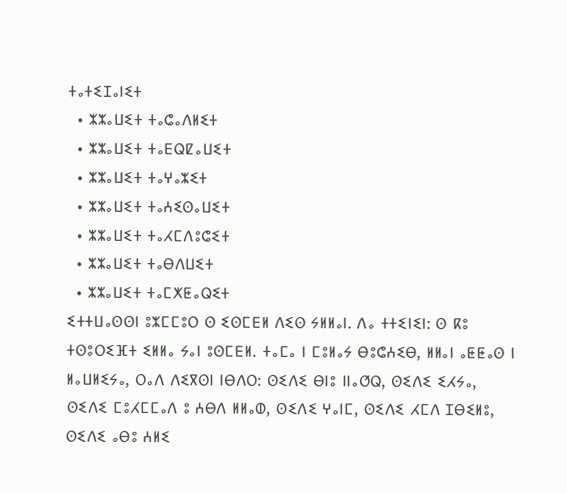ⵜⴰⵜⵉⵊⴰⵏⵉⵜ
  • ⵣⵣⴰⵡⵉⵜ ⵜⴰⵛⴰⴷⵍⵉⵜ
  • ⵣⵣⴰⵡⵉⵜ ⵜⴰⴹⵕⵇⴰⵡⵉⵜ
  • ⵣⵣⴰⵡⵉⵜ ⵜⴰⵖⴰⵣⵉⵜ
  • ⵣⵣⴰⵡⵉⵜ ⵜⴰⵄⵉⵙⴰⵡⵉⵜ
  • ⵣⵣⴰⵡⵉⵜ ⵜⴰⵃⵎⴷⵓⵛⵉⵜ
  • ⵣⵣⴰⵡⵉⵜ ⵜⴰⴱⴷⵡⵉⵜ
  • ⵣⵣⴰⵡⵉⵜ ⵜⴰⵎⵅⵟⴰⵕⵉⵜ
ⵉⵜⵜⵡⴰⵙⵙⵏ ⵓⵣⵎⵎⵓⵔ ⵙ ⵉⵙⵎⴹⵍ ⴷⵉⵙ ⵢⵍⵍⴰⵏ. ⴷⴰ ⵜⵜⵉⵏⵉⵏ: ⵙ ⴽⵓ ⵜⵙⵓⵔⵉⴼⵜ ⵉⵍⵍⴰ ⵢⴰⵏ ⵓⵙⵎⴹⵍ. ⵜⴰⵎⴰ ⵏ ⵎⵓⵍⴰⵢ ⴱⵓⵛⵄⵉⴱ, ⵍⵍⴰⵏ ⴰⵟⵟⴰⵙ ⵏ ⵍⴰⵡⵍⵉⵢⴰ, ⵔⴰⴷ ⴷⵉⴳⵙⵏ ⵏⴱⴷⵔ: ⵙⵉⴷⵉ ⴱⵏⵓ ⵏⵏⴰⵚⵕ, ⵙⵉⴷⵉ ⵉⵃⵢⴰ, ⵙⵉⴷⵉ ⵎⵓⵃⵎⵎⴰⴷ ⵓ ⵄⴱⴷ ⵍⵍⴰⵀ, ⵙⵉⴷⵉ ⵖⴰⵏⵎ, ⵙⵉⴷⵉ ⵃⵎⴷ ⵊⴱⵉⵍⵓ, ⵙⵉⴷⵉ ⴰⴱⵓ ⵄⵍⵉ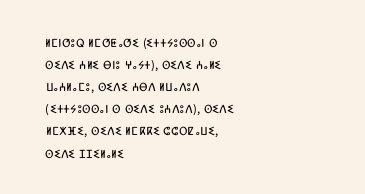ⵍⵎⵏⵚⵓⵕ ⵍⵎⵚⵟⴰⵚⵉ (ⵉⵜⵜⵢⵓⵙⵙⴰⵏ ⵙ ⵙⵉⴷⵉ ⵄⵍⵉ ⴱⵏⵓ ⵖⴰⵢⵜ), ⵙⵉⴷⵉ ⵄⴰⵍⵉ ⵡⴰⵄⵍⴰⵎⵓ, ⵙⵉⴷⵉ ⵄⴱⴷ ⵍⵡⴰⴷⵓⴷ (ⵉⵜⵜⵢⵓⵙⵙⴰⵏ ⵙ ⵙⵉⴷⵉ ⵓⵄⴷⵓⴷ), ⵙⵉⴷⵉ ⵍⵎⵅⴼⵉ, ⵙⵉⴷⵉ ⵍⵎⴽⴽⵉ ⵛⵛⵔⵇⴰⵡⵉ, ⵙⵉⴷⵉ ⵊⵊⵉⵍⴰⵍⵉ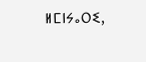ⵍⵎⵏⵢⴰⵔⵉ,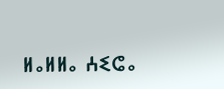ⵍⴰⵍⵍⴰ ⵄⵉⵛⴰ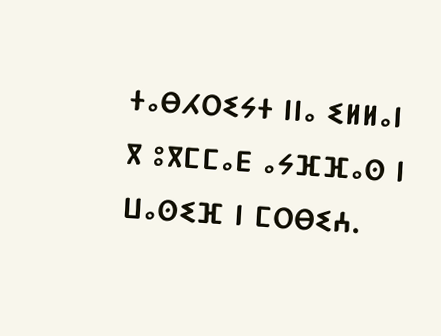ⵜⴰⴱⵃⵔⵉⵢⵜ ⵏⵏⴰ ⵉⵍⵍⴰⵏ ⴳ ⵓⴳⵎⵎⴰⴹ ⴰⵢⴼⴼⴰⵙ ⵏ ⵡⴰⵙⵉⴼ ⵏ ⵎⵔⴱⵉⵄ.